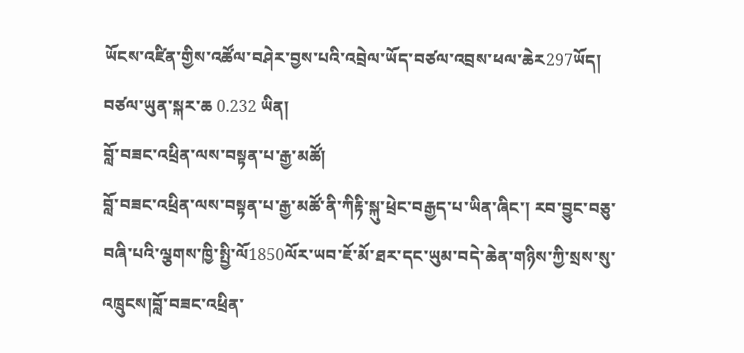ཡོངས་འཛིན་གྱིས་འཚོལ་བཤེར་བྱས་པའི་འབྲེལ་ཡོད་བཙལ་འབྲས་ཕལ་ཆེར297ཡོད།  བཙལ་ཡུན་སྐར་ཆ 0.232 ཡིན།
བློ་བཟང་འཕྲིན་ལས་བསྟན་པ་རྒྱ་མཚོ།
བློ་བཟང་འཕྲིན་ལས་བསྟན་པ་རྒྱ་མཚོ་ནི་ཀིརྟི་སྐུ་ཕྲེང་བརྒྱད་པ་ཡིན་ཞིང་། རབ་བྱུང་བཅུ་བཞི་པའི་ལྕགས་ཁྱི་སྤྱི་ལོ1850ལོར་ཡབ་ཇོ་མོ་ཐར་དང་ཡུམ་བདེ་ཆེན་གཉིས་ཀྱི་སྲས་སུ་འཁྲུངས།བློ་བཟང་འཕྲིན་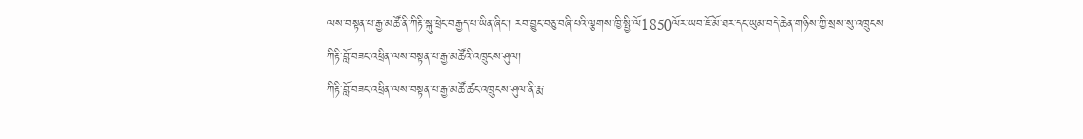ལས་བསྟན་པ་རྒྱ་མཚོ་ནི་ཀིརྟི་སྐུ་ཕྲེང་བརྒྱད་པ་ཡིན་ཞིང་། རབ་བྱུང་བཅུ་བཞི་པའི་ལྕགས་ཁྱི་སྤྱི་ལོ1850ལོར་ཡབ་ཇོ་མོ་ཐར་དང་ཡུམ་བདེ་ཆེན་གཉིས་ཀྱི་སྲས་སུ་འཁྲུངས
ཀིརྟི་བློ་བཟང་འཕྲིན་ལས་བསྟན་པ་རྒྱ་མཚོའི་འཁྲུངས་ཤུལ།
ཀིརྟི་བློ་བཟང་འཕྲིན་ལས་བསྟན་པ་རྒྱ་མཚོ་ཚང་འཁྲུངས་ཤུལ་ནི་རྨ་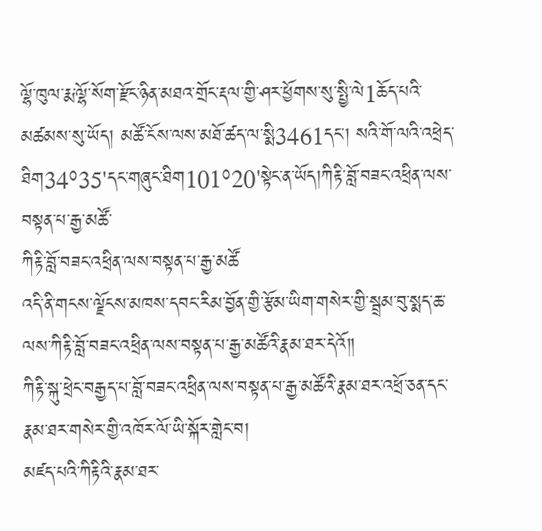ལྷོ་ཁུལ་རྨ་ལྷོ་སོག་རྫོང་ཉིན་མཐའ་གྲོང་རྡལ་གྱི་ཤར་ཕྱོགས་སུ་སྤྱི་ལེ1ཆོད་པའི་མཚམས་སུ་ཡོད། མཚོ་ངོས་ལས་མཐོ་ཚད་ལ་སྨི3461དང་། སའི་གོ་ལའི་འཕྲེད་ཐིག34°35'དང་གཞུང་ཐིག101°20'སྟེང་ན་ཡོད།ཀིརྟི་བློ་བཟང་འཕྲིན་ལས་བསྟན་པ་རྒྱ་མཚོ་
ཀིརྟི་བློ་བཟང་འཕྲིན་ལས་བསྟན་པ་རྒྱ་མཚོ
འདི་ནི་གངས་ལྗོངས་མཁས་དབང་རིམ་བྱོན་གྱི་རྩོམ་ཡིག་གསེར་གྱི་སྦྲམ་བུ་སྨད་ཆ་ལས་ཀིརྟི་བློ་བཟང་འཕྲིན་ལས་བསྟན་པ་རྒྱ་མཚོའི་རྣམ་ཐར་དེའོ༎
ཀིརྟི་སྐུ་ཕྲེང་བརྒྱད་པ་བློ་བཟང་འཕྲིན་ལས་བསྟན་པ་རྒྱ་མཚོའི་རྣམ་ཐར་འཕྲོ་ཅན་དང་རྣམ་ཐར་གསེར་གྱི་འཁོར་ལོ་ཡི་སྐོར་གླེང་བ།
མཛད་པའི་ཀིརྟིའི་རྣམ་ཐར་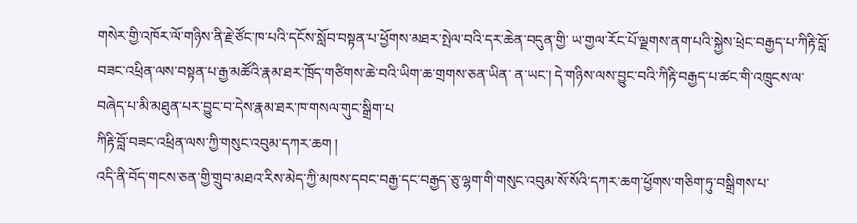གསེར་གྱི་འཁོར་ལོ་གཉིས་ནི་རྗེ་ཙོང་ཁ་པའི་དངོས་སློབ་བསྟན་པ་ཕྱོགས་མཐར་སྤེལ་བའི་དར་ཆེན་བདུན་གྱི་ ཡ་གྱལ་རོང་པོ་ལྗགས་ནག་པའི་སྐྱེས་ཕྲེང་བརྒྱད་པ་ཀིརྟི་བློ་བཟང་འཕྲིན་ལས་བསྟན་པ་རྒྱ་མཚོའི་རྣམ་ཐར་ཁྲོད་གཙིགས་ཆེ་བའི་ཡིག་ཆ་གྲགས་ཅན་ཡིན་ ན་ཡང་། དེ་གཉིས་ལས་བྱུང་བའི་ཀིརྟི་བརྒྱད་པ་ཚང་གི་འཁྲུངས་ལ་བཞེད་པ་མི་མཐུན་པར་བྱུང་བ་དེས་རྣམ་ཐར་ཁ་གསལ་གུང་སྒྲིག་པ
ཀིརྟི་བློ་བཟང་འཕྲིན་ལས་ཀྱི་གསུང་འབུམ་དཀར་ཆག །
འདི་ནི་བོད་གངས་ཅན་གྱི་གྲུབ་མཐའ་རིས་མེད་ཀྱི་མཁས་དབང་བརྒྱ་དང་བརྒྱད་ཅུ་ལྷག་གི་གསུང་འབུམ་སོ་སོའི་དཀར་ཆག་ཕྱོགས་གཅིག་ཏུ་བསྒྲིགས་པ་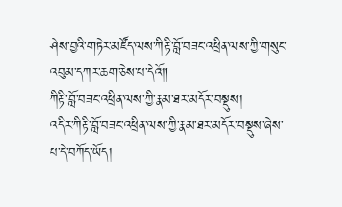ཤེས་བྱའི་གཏེར་མཛོད་ལས་ཀིརྟི་བློ་བཟང་འཕྲིན་ལས་ཀྱི་གསུང་འབུམ་དཀར་ཆག་ཅེས་པ་དེའོ༎
ཀིརྟི་བློ་བཟང་འཕྲིན་ལས་ཀྱི་རྣམ་ཐར་མདོར་བསྡུས།
འདིར་ཀིརྟི་བློ་བཟང་འཕྲིན་ལས་ཀྱི་རྣམ་ཐར་མདོར་བསྡུས་ཞེས་པ་དེ་བཀོད་ཡོད།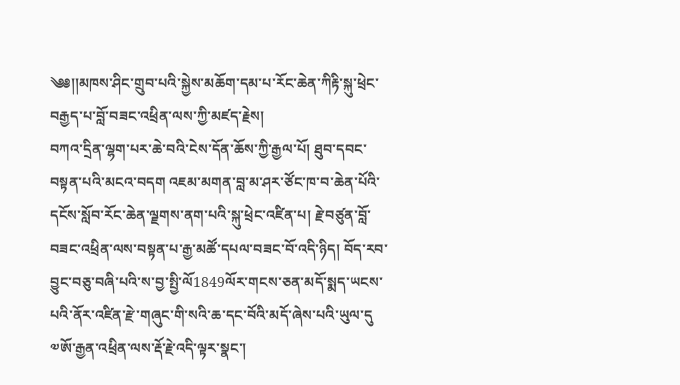༄༅།།མཁས་ཤིང་གྲུབ་པའི་སྐྱེས་མཆོག་དམ་པ་རོང་ཆེན་ཀིརྟི་སྐུ་ཕྲེང་བརྒྱད་པ་བློ་བཟང་འཕྲིན་ལས་ཀྱི་མཛད་རྗེས།
བཀའ་དྲིན་ལྷག་པར་ཆེ་བའི་ངེས་དོན་ཆོས་ཀྱི་རྒྱལ་པོ། ཐུབ་དབང་བསྟན་པའི་མངའ་བདག འཇམ་མགན་བླ་མ་ཤར་ཙོང་ཁ་བ་ཆེན་པོའི་དངོས་སློབ་རོང་ཆེན་ལྗགས་ནག་པའི་སྐུ་ཕྲེང་འཛིན་པ། རྗེ་བཙུན་བློ་བཟང་འཕྲིན་ལས་བསྟན་པ་རྒྱ་མཚོ་དཔལ་བཟང་བོ་འདི་ཉིད། བོད་རབ་བྱུང་བཅུ་བཞི་པའི་ས་བྱ་སྤྱི་ལོ1849ལོར་གངས་ཅན་མདོ་སྨད་ཡངས་པའི་ནོར་འཛིན་རྫེ་གཞུང་གི་སའི་ཆ་དང་བོའི་མདོ་ཞེས་པའི་ཡུལ་དུ
༧ཨོ་རྒྱན་འཕྲིན་ལས་རྡོ་རྗེ་འདི་ལྟར་སྣང་།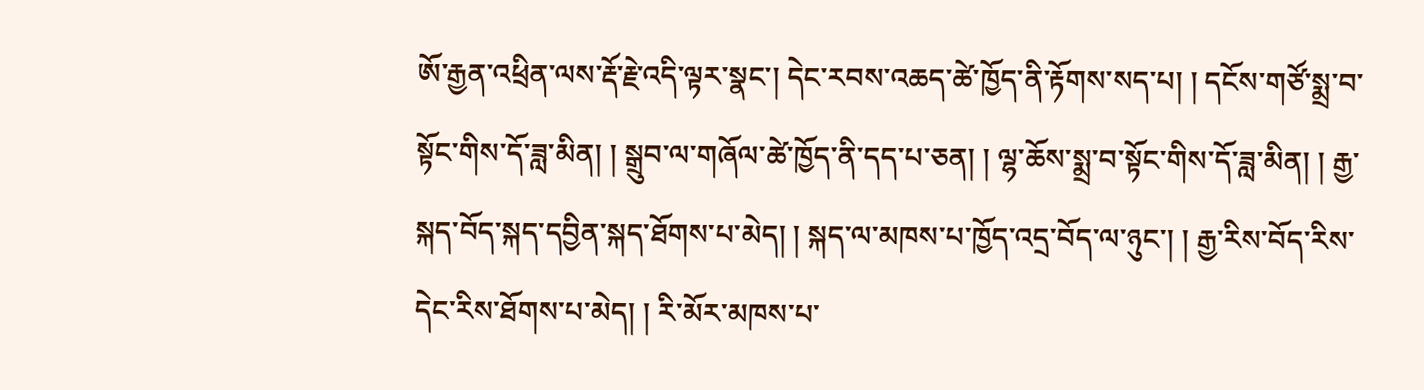ཨོ་རྒྱན་འཕྲིན་ལས་རྡོ་རྗེ་འདི་ལྟར་སྣང་། དེང་རབས་འཆད་ཚེ་ཁྱོད་ནི་རྟོགས་སད་པ། ། དངོས་གཙོ་སྨྲ་བ་སྟོང་གིས་དོ་ཟླ་མིན། ། སྒྲུབ་ལ་གཞོལ་ཚེ་ཁྱོད་ནི་དད་པ་ཅན། ། ལྷ་ཆོས་སྨྲ་བ་སྟོང་གིས་དོ་ཟླ་མིན། ། རྒྱ་སྐད་བོད་སྐད་དབྱིན་སྐད་ཐོགས་པ་མེད། ། སྐད་ལ་མཁས་པ་ཁྱོད་འདྲ་བོད་ལ་ཉུང་། ། རྒྱ་རིས་བོད་རིས་དེང་རིས་ཐོགས་པ་མེད། ། རི་མོར་མཁས་པ་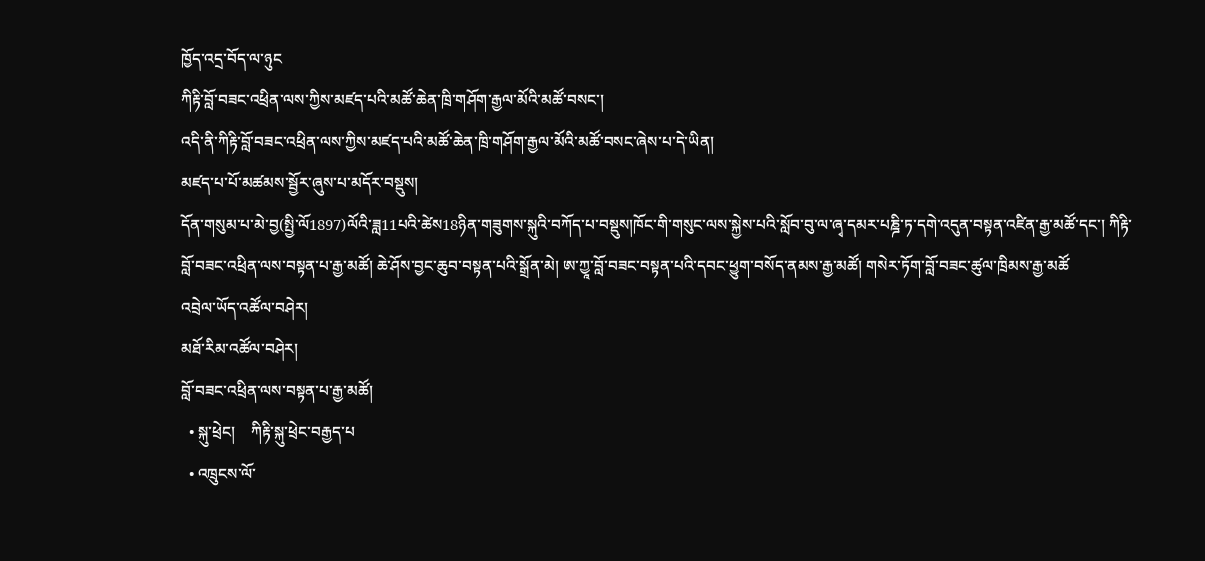ཁྱོད་འདྲ་བོད་ལ་ཉུང
ཀིརྟི་བློ་བཟང་འཕྲིན་ལས་ཀྱིས་མཛད་པའི་མཚོ་ཆེན་ཁྲི་གཤོག་རྒྱལ་མོའི་མཚོ་བསང་།
འདི་ནི་ཀིརྟི་བློ་བཟང་འཕྲིན་ལས་ཀྱིས་མཛད་པའི་མཚོ་ཆེན་ཁྲི་གཤོག་རྒྱལ་མོའི་མཚོ་བསང་ཞེས་པ་དེ་ཡིན།
མཛད་པ་པོ་མཚམས་སྦྱོར་ཞུས་པ་མདོར་བསྡུས།
དོན་གསུམ་པ་མེ་བྱ(སྤྱི་ལོ1897)ལོའི་ཟླ11པའི་ཚེས18ཉིན་གཟུགས་སྐུའི་བཀོད་པ་བསྡུས།ཁོང་གི་གསུང་ལས་སྐྱེས་པའི་སློབ་བུ་ལ་ཞྭ་དམར་པཎྜི་ཏ་དགེ་འདུན་བསྟན་འཛིན་རྒྱ་མཚོ་དང་། ཀིརྟི་བློ་བཟང་འཕྲིན་ལས་བསྟན་པ་རྒྱ་མཚོ། ཆེ་ཤོས་བྱང་ཆུབ་བསྟན་པའི་སྒྲོན་མེ། ཨ་ཀྱཱ་བློ་བཟང་བསྟན་པའི་དབང་ཕྱུག་བསོད་ནམས་རྒྱ་མཚོ། གསེར་ཏོག་བློ་བཟང་ཚུལ་ཁྲིམས་རྒྱ་མཚོ
འབྲེལ་ཡོད་འཚོལ་བཤེར།
མཐོ་རིམ་འཚོལ་བཤེར།
བློ་བཟང་འཕྲིན་ལས་བསྟན་པ་རྒྱ་མཚོ།
  • སྐུ་ཕྲེང།    ཀིརྟི་སྐུ་ཕྲེང་བརྒྱད་པ
  • འཁྲུངས་ལོ་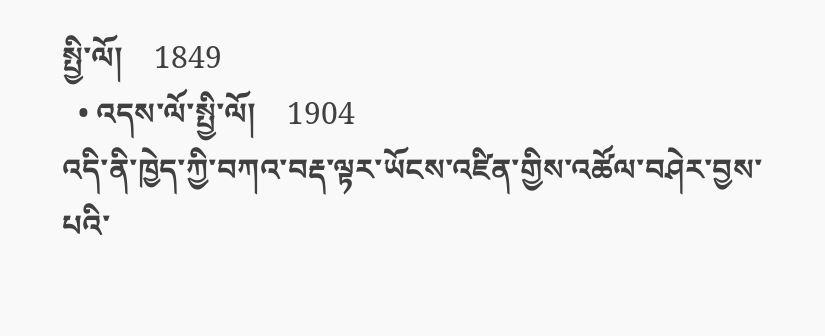སྤྱི་ལོ།    1849
  • འདས་ལོ་སྤྱི་ལོ།    1904
འདི་ནི་ཁྱེད་ཀྱི་བཀའ་བརྡ་ལྟར་ཡོངས་འཛིན་གྱིས་འཚོལ་བཤེར་བྱས་པའི་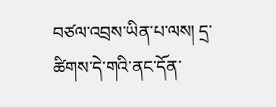བཙལ་འབྲས་ཡིན་པ་ལས། དྲ་ཚིགས་དེ་གའི་ནང་དོན་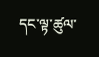དང་ལྟ་ཚུལ་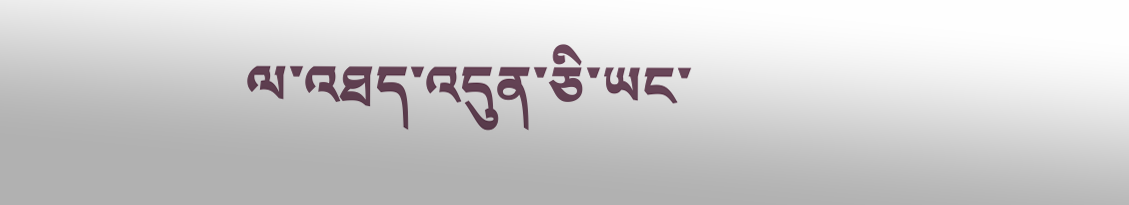ལ་འཐད་འདུན་ཅི་ཡང་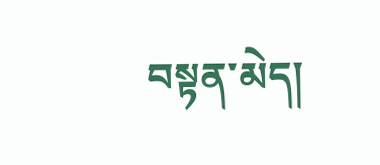བསྟན་མེད།